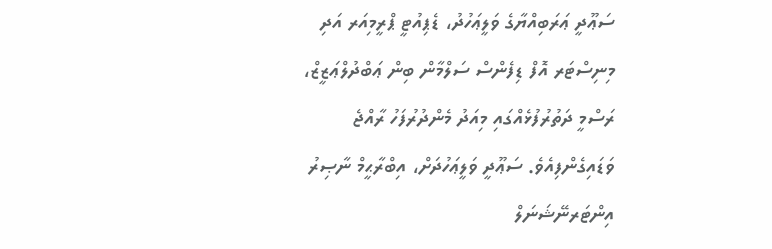ސަޢޫދީ ޢަރަބިއްޔާގެ ވަލީޢަހުދު، ޑެޕިއުޓީ ޕްރީމިއަރ އަދި މިނިސްޓަރ އޮފް ޑިފެންސް ސަލްމާން ބިން ޢަބްދުލްޢަޒީޒް، ރަސްމީ ދަތުރުފުޅެއްގައި މިއަދު މެންދުރުފަހު ރާއްޖެ ވަޑައިގެންފިއެވެ. ސަޢޫދީ ވަލީޢަހުދަށް، އިބްރާޙީމް ނާޞިރު އިންޓަރނޭޝަނަލް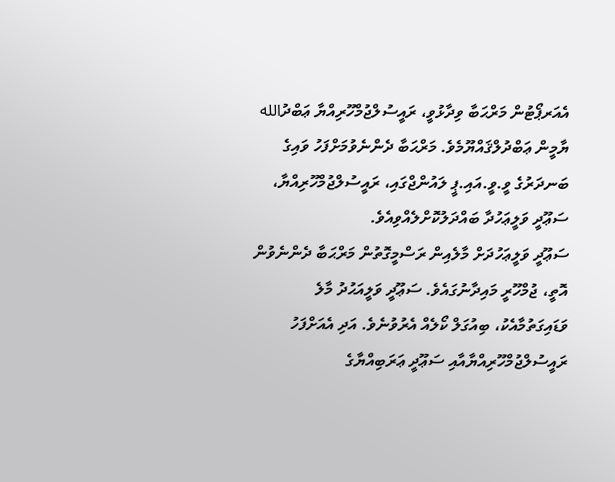އެއަރޕޯޓުން މަރްޙަބާ ވިދާޅުވީ، ރައީސުލްޖުމްހޫރިއްޔާ ޢަބްދުالله ޔާމީން ޢަބްދުލްޤައްޔޫމެވެ. މަރްޙަބާ ދެންނެވުމަށްފަހު ވައިގެ ބަނދަރުގެ ވީ.ވީ.އައި.ޕީ ލައުންޖްގައި، ރައީސުލްޖުމްހޫރިއްޔާ، ސަޢޫދީ ވަލީޢަހުދާ ބައްދަލުކޮށްލެއްވިއެވެ.
ސަޢޫދީ ވަލީޢަހުދަށް މާލެއިން ރަސްމީގޮތުން މަރްޙަބާ ދެންނެވުން އޮތީ، ޖުމްހޫރީ މައިދާނުގައެވެ. ސަޢޫދީ ވަލީއަޙުދު މާލެ ވަޑައިގަތުމާއެކު، ބިއުގަލް ކޯލެއް އެރުވުނެވެ. އަދި އެއަށްފަހު ރައީސުލްޖުމްހޫރިއްޔާއާއި ސަޢޫދީ ޢަރަބިއްޔާގެ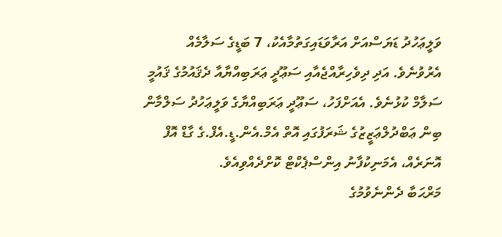ވަލީޢަހުދު ޑަޔަސްއަށް އަރާވަޑައިގަތުމާއެކު، 7 ބަޑީގެ ސަލާމެއް އެރުވުނެވެ. އަދި ދިވެހިރާއްޖެއާއި ސަޢޫދީ ޢަރަބިއްޔާއާ ދެޤައުމުގެ ޤައުމީ ސަލާމް ކުޅުނެވެ. އެއަށްފަހު، ސަޢޫދީ ޢަރަބިއްޔާގެ ވަލީޢަހުދު ސަލްމާން ބިން ޢަބްދުލްޢަޒީޒުގެ ޝަރަފުގައި އޮތް އެމް.އެން.ޑީ.އެފް.ގެ ގާޑް އޮފް އޮނަރެއް، އެމަނިކުފާނު އިންސްޕެކްޓް ކޮށްދެއްވިއެވެ.
މަރްޙަބާ ދެންނެވުމުގެ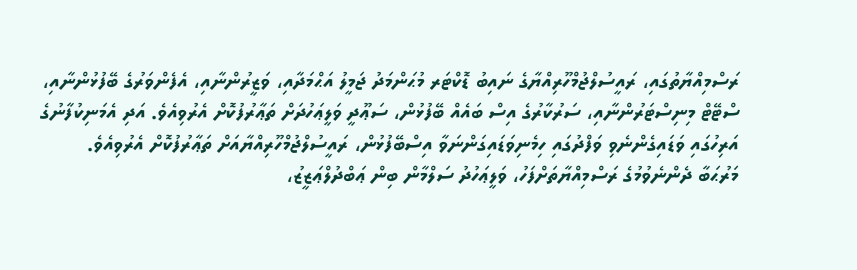ރަސްމިއްޔާތުގައި، ރައީސުލްޖުމްހޫރިއްޔާގެ ނައިބު ޑޮކްޓަރ މުޙަންމަދު ޖަމީލު އަޙްމަދާއި، ވަޒީރުންނާއި، އެފެންވަރުގެ ބޭފުޅުންނާއި، ސްޓޭޓް މިނިސްޓަރުންނާއި، ސަރުކާރުގެ އިސް ބައެއް ބޭފުޅުން، ސަޢޫދީ ވަލީޢަހުދަށް ތަޢާރުފުކޮށް އެރުވިއެވެ. އަދި އެމަނިކުފާނުގެ އަރިހުގައި ވަޑައިގެންނެވި ވަފްދުގައި ހިމެނިވަޑައިގަންނަވާ އިސްބޭފުޅުން، ރައީސުލްޖުމްހޫރިއްޔާއަށް ތަޢާރުފުކޮށް އެރުވިއެވެ.
މަރުޙަބާ ދެންނެވުމުގެ ރަސްމިއްޔާތަށްފަހު، ވަލީޢަހުދު ސަލްމާން ބިން ޢަބްދުލްޢަޒީޒު،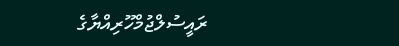ރައީސުލްޖުމްހޫރިއްޔާގެ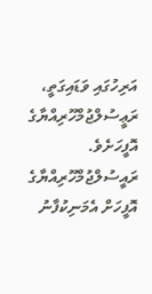އަރިހުގައި ވަޑައިގަތީ، ރަޢީސުލްޖުމްހޫރިއްޔާގެ އޮފީހަށެވެ. ރައީސުލްޖުމްހޫރިއްޔާގެ އޮފީހަށް އެމަނިކުފާނު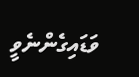ވަޑައިގެންނެވީ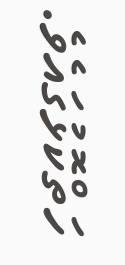ހަތްކޮޅުގައެވެ.